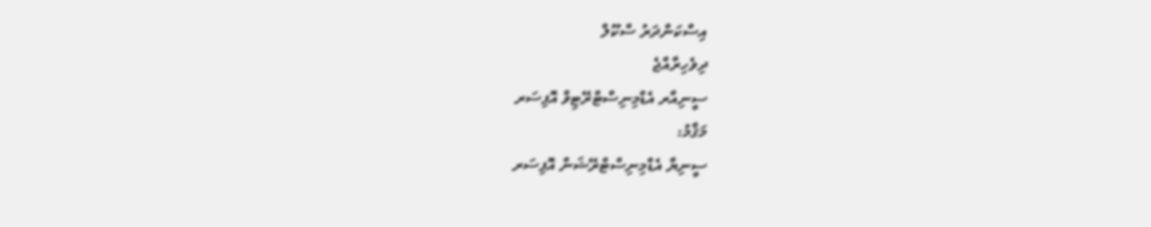އިސްކަންދަރު ސްކޫލް
ދިވެހިރާއްޖެ
ސީނިއާރ އެޑްމިނިސްޓްރޭޓިވް އޮފިސަރ
މަޤާމު:
ސީނިޔާ އެޑްމިނިސްޓްރޭޝަން އޮފިސަރ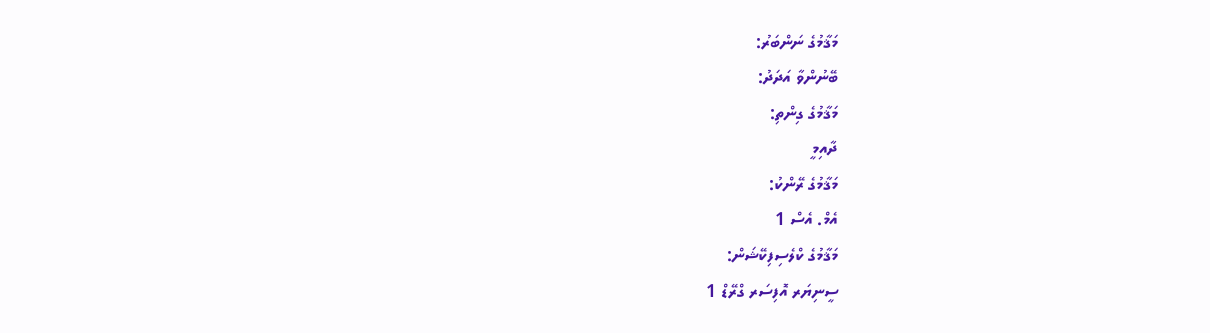މަޤާމުގެ ނަންބަރު:
ބޭނުންވާ އަދަދު:
މަޤާމުގެ ގިންތި:
ދާއިމީ
މަޤާމުގެ ރޭންކު:
އެމް. އެސް 1
މަޤާމުގެ ކްލެސިފިކޭޝަން:
ސީނިޔަރ އޮފިސަރ ގްރޭޑް 1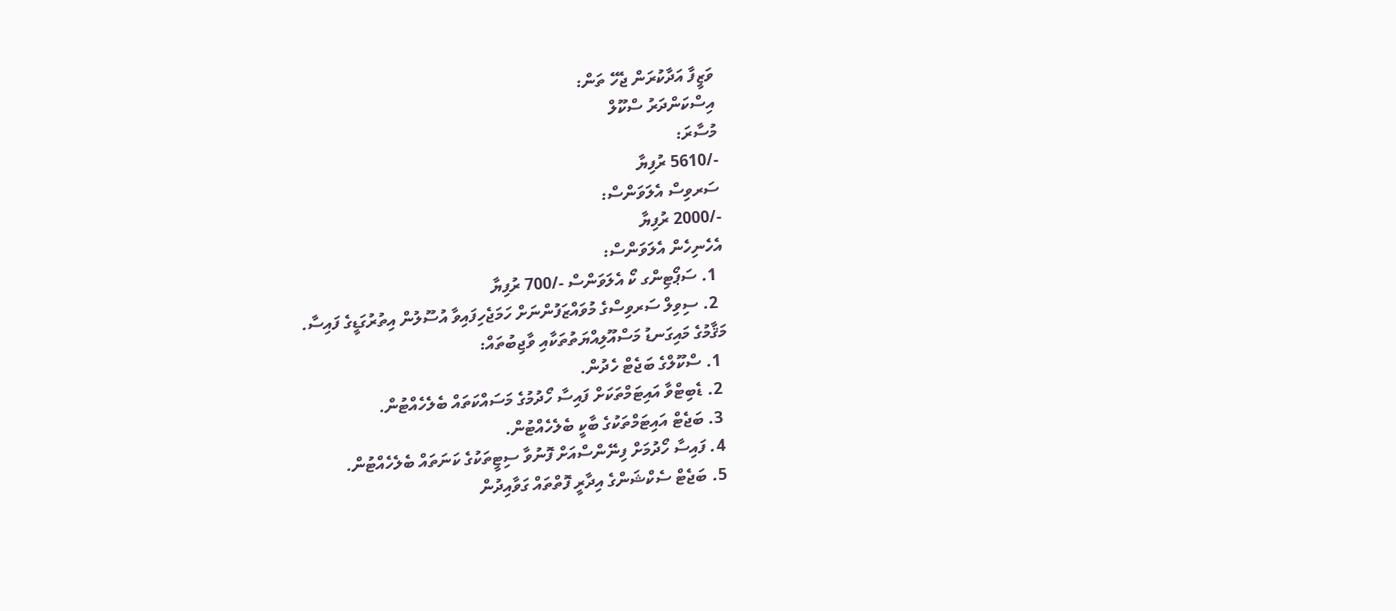ވަޒީފާ އަދާކުރަން ޖެހޭ ތަން:
އިސްކަންދަރު ސްކޫލް
މުސާރަ:
-/5610 ރުފިޔާ
ސަރވިސް އެލަވަންސް:
-/2000 ރުފިޔާ
އެހެނިހެން އެލަވަންސް:
  1. ސަޕޯޓިންގ ކޯ އެލަވަންސް -/700 ރުފިޔާ
  2. ސިވިލް ސަރވިސްގެ މުވައްޒަފުންނަށް ހަމަޖެހިފައިވާ އުސޫލުން އިތުރުގަޑީގެ ފައިސާ.
މަޤާމުގެ މައިގަނޑު މަސްއޫލިއްޔަތުތަކާއި ވާޖިބުތައް:
  1. ސްކޫލްގެ ބަޖެޓް ހެދުން.
  2. ޑެބިޓްވާ އައިޓަމްތަކަށް ފައިސާ ހޯދުމުގެ މަސައްކަތައް ބެލެހެއްޓުން.
  3. ބަޖެޓް އައިޓަމްތަކުގެ ބާކީ ބެލެހެއްޓުން.
  4. ފައިސާ ހޯދުމަށް ފިނޭންސްއަށް ފޮނުވާ ސިޓީތަކުގެ ކަނަތައް ބެލެހެއްޓުން.
  5. ބަޖެޓް ސެކްޝަންގެ އިދާރީ ފޮތްތައް ގަވާއިދުން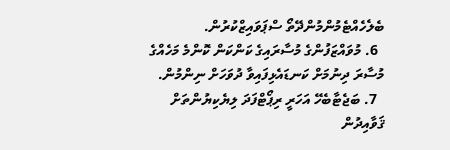ބެލެހެއްޓެމުންމުންދޭތޯ ސްޕަވައިޒްކުރުން.
  6. މުވައްޒަފުންގެ މުސާރައިގެ ކަންކަން ކޮންމެ މަހެއްގެ މުސާރަ ދިނުމަށް ކަނޑައެޅިފައިވާ ދުވަހަށް ނިންމުން.
  7. ބަޖެޓާބެހޭ އަހަރީ ރިޕޯޓްފަދަ ލިޔެކިޔުންތަށް ޤަވާއިދުން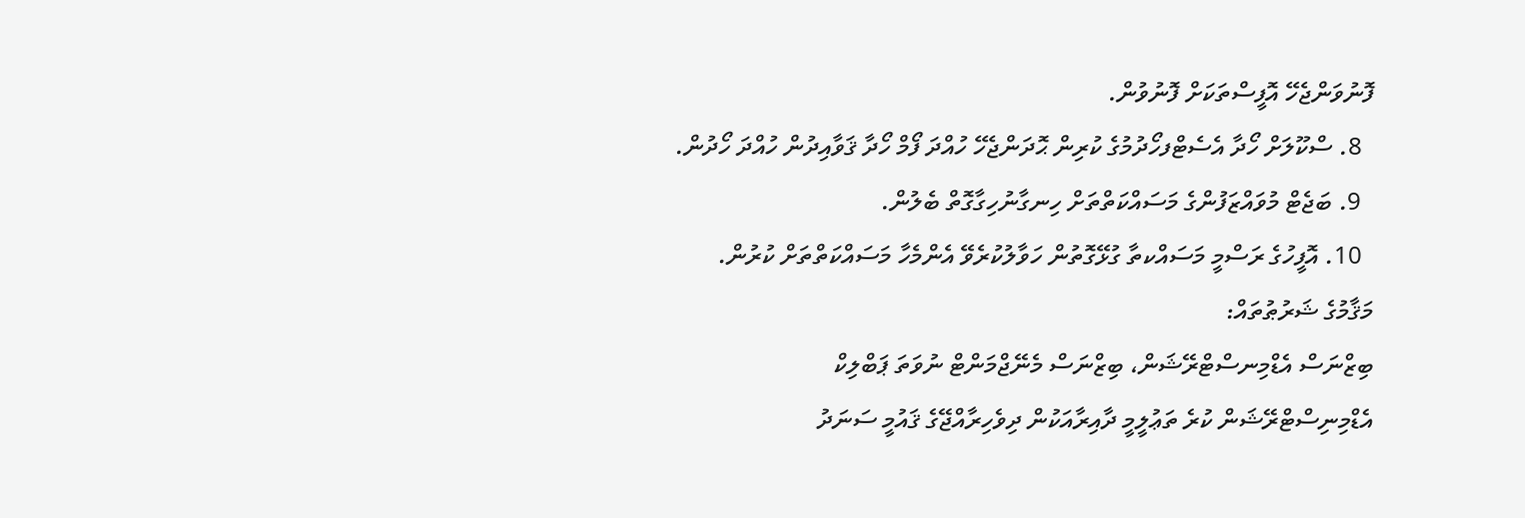ފޮނުވަންޖެހޭ އޮފީސްތަކަށް ފޮނުވުން.
  8. ސްކޫލަށް ހޯދާ އެސެޓްފހޯދުމުގެ ކުރިން ޙޮދަންޖެހޭ ހުއްދަ ފޯމް ހޯދާ ޤަވާއިދުން ހުއްދަ ހޯދުން.
  9. ބަޖެޓް މުވައްޒަފުންގެ މަސައްކަތްތަށް ހިނގާނުހިގާގޮތް ބެލުން.
  10. އޮފީހުގެ ރަސްމީ މަސައްކތާ ގުޅޭގޮތުން ހަވާލުކުރެވޭ އެންމެހާ މަސައްކަތްތަށް ކުރުން.
މަޤާމުގެ ޝަރުޠުތައް:
ބިޒްނަސް އެޑްމިނސްޓްރޭޝަން، ބިޒްނަސް މެނޭޖްމަންޓް ނުވަތަ ޕަބްލިކް އެޑްމިނިސްޓްރޭޝަން ކުރެ ތަޢުލީމީ ދާއިރާއަކުން ދިވެހިރާއްޖޭގެ ޤައުމީ ސަނަދު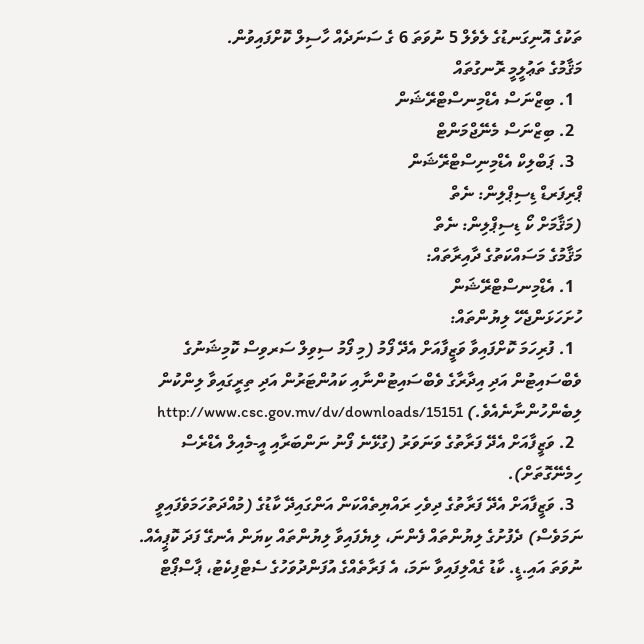ތަކުގެ އޮނިގަނޑުގެ ލެވެލް 5 ނުވަތަ 6 ގެ ސަނަދެއް ހާސިލް ކޮށްފައިވުން.
މަޤާމުގެ ތަޢުލީމީ ރޮނގުތައް
  1. ބިޒްނަސް އެޑްމިނސްޓްރޭޝަން
  2. ބިޒްނަސް މެނޭޖްމަންޓް
  3. ޕަބްލިކް އެޑްމިނިސްޓްރޭޝަން
ޕްރިފަރޑް ޑިސިޕްލިން: ނެތް
(މަޤާމަށް ކޯ ޑިސިޕްލިން: ނެތް
މަޤާމުގެ މަސައްކަތުގެ ދާއިރާތައް:
  1. އެޑްމިނސްޓްރޭޝަން
ހުށަހަޅަންޖެހޭ ލިޔުންތައް:
  1. ފުރިހަމަ ކޮށްފައިވާ ވަޒީފާއަށް އެދޭ ފޯމު (މި ފޯމު ސިވިލް ސަރވިސް ކޮމިޝަނުގެ ވެބްސައިޓުން އަދި އިދާރާގެ ވެބްސައިޓުންނާއި ކައުންޓަރުން އަދި ތިރީގައިވާ ލިންކުން ލިބެންހުންނާނެއެވެ.) http://www.csc.gov.mv/dv/downloads/15151
  2. ވަޒީފާއަށް އެދޭ ފަރާތުގެ ވަނަވަރު (ގުޅޭނެ ފޯނު ނަންބަރާއި އީ-މެއިލް އެޑްރެސް ހިމެނޭގޮތަށް).
  3. ވަޒީފާއަށް އެދޭ ފަރާތުގެ ދިވެހި ރައްޔިތެއްކަން އަންގައިދޭ ކާޑުގެ (މުއްދަތުހަމަވެފައިވީ ނަމަވެސް) ދެފުށުގެ ލިޔުންތައް ފެންނަ، ލިޔެފައިވާ ލިޔުންތައް ކިޔަން އެނގޭ ފަދަ ކޮޕީއެއް. ނުވަތަ އައި.ޑީ. ކާޑު ގެއްލިފައިވާ ނަމަ، އެ ފަރާތެއްގެ އުފަންދުވަހުގެ ސެޓްފިކެޓު، ޕާސްޕޯޓް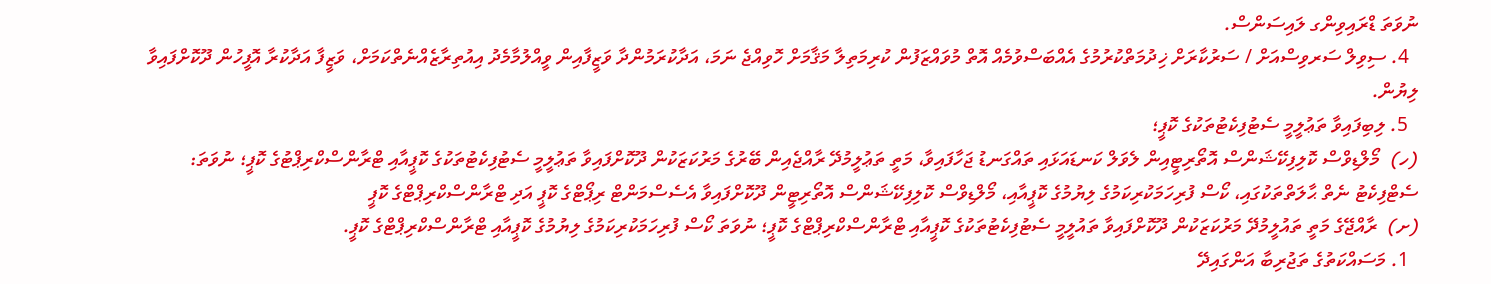ނުވަތަ ޑްރައިވިންގ ލައިސަންސް.
  4. ސިވިލް ސަރވިސްއަށް / ސަރުކާރަށް ޚިދުމަތްކުރުމުގެ އެއްބަސްވުމެއް އޮތް މުވައްޒަފުން ކުރިމަތިލާ މަޤާމަށް ހޮވިއްޖެ ނަމަ، އަދާކުރަމުންދާ ވަޒީފާއިން ވީއްލުމާމެދު އިއުތިރާޒެއްނެތްކަމަށް، ވަޒީފާ އަދާކުރާ އޮފީހުން ދޫކޮށްފައިވާ ލިޔުން.
  5. ލިބިފައިވާ ތަޢުލީމީ ސެޓުފިކެޓުތަކުގެ ކޮޕީ؛
(ހ)  މޯލްޑިވްސް ކޮލިފިކޭޝަންސް އޮތޯރިޓީއިން ލެވަލް ކަނޑައަޅައި ތައްގަނޑު ޖަހާފައިވާ، މަތީ ތަޢުލީމުދޭ ރާއްޖެއިން ބޭރުގެ މަރުކަޒަކުން ދޫކޮށްފައިވާ ތަޢުލީމީ ސެޓުފިކެޓުތަކުގެ ކޮޕީއާއި ޓްރާންސްކްރިޕްޓުގެ ކޮޕީ؛ ނުވަތަ: ސެޓްފިކެޓު ނެތް ޙާލަތްތަކުގައި، ކޯސް ފުރިހަމަކުރިކަމުގެ ލިޔުމުގެ ކޮޕީއާއި، މޯލްޑިވްސް ކޮލިފިކޭޝަންސް އޮތޯރިޓީން ދޫކޮށްފައިވާ އެސެސްމަންޓް ރިޕޯޓްގެ ކޮޕީ އަދި ޓްރާންސްކްރިޕްޓްގެ ކޮޕީ
(ށ)  ރާއްޖޭގެ މަތީ ތައުލީމުދޭ މަރުކަޒަކުން ދޫކޮށްފައިވާ ތައުލީމީ ސެޓުފިކެޓުތަކުގެ ކޮޕީއާއި ޓްރާންސްކްރިޕްޓްގެ ކޮޕީ؛ ނުވަތަ ކޯސް ފުރިހަމަކުރިކަމުގެ ލިޔުމުގެ ކޮޕީއާއި ޓްރާންސްކްރިޕްޓްގެ ކޮޕީ.
  1. މަސައްކަތުގެ ތަޖުރިބާ އަންގައިދޭ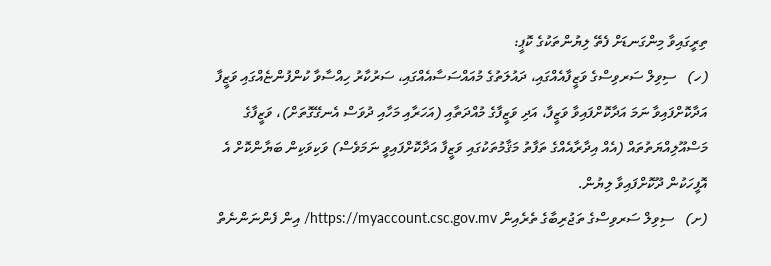ތިރީގައިވާ މިންގަނޑަށް ފެތޭ ލިޔުންތަކުގެ ކޮޕީ:
(ހ)   ސިވިލް ސަރވިސްގެ ވަޒީފާއެއްގައި، ދައުލަތުގެ މުއައްސަސާއެއްގައި، ސަރުކާރު ހިއްސާވާ ކުންފުންޏެއްގައި ވަޒީފާ އަދާކޮށްފައިވާ ނަމަ އަދާކޮށްފައިވާ ވަޒީފާ، އަދި ވަޒީފާގެ މުއްދަތާއި (އަހަރާއި މަހާއި ދުވަސް އެނގޭގޮތަށް)، ވަޒީފާގެ މަސްއޫލިއްޔަތުތައް (އެއް އިދާރާއެއްގެ ތަފާތު މަޤާމުތަކުގައި ވަޒީފާ އަދާކޮށްފައިވީ ނަމަވެސް) ވަކިވަކިން ބަޔާންކޮށް އެ އޮފީހަކުން ދޫކޮށްފައިވާ ލިޔުން.
(ށ)   ސިވިލް ސަރވިސްގެ ތަޖުރިބާގެ ތެރެއިން https://myaccount.csc.gov.mv/ އިން ފެންނަންނެތް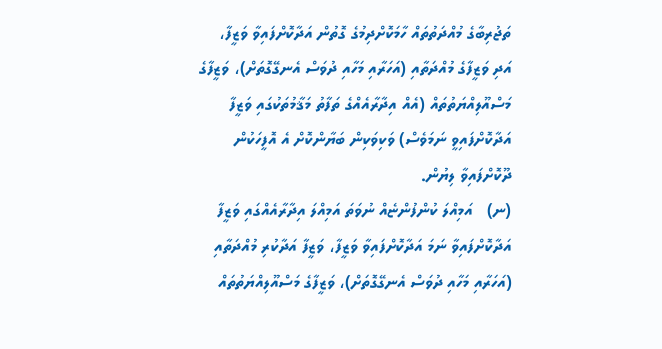ތަޖުރިބާގެ މުއްދަތުތައް ހާމަކޮށްދިމުގެ ގޮތުން އަދާކޮށްފައިވާ ވަޒީފާ، އަދި ވަޒީފާގެ މުއްދަތާއި (އަހަރާއި މަހާއި ދުވަސް އެނގޭގޮތަށް)، ވަޒީފާގެ މަސްއޫލިއްޔަތުތައް (އެއް އިދާރާއެއްގެ ތަފާތު މަޤާމުތަކުގައި ވަޒީފާ އަދާކޮށްފައިވީ ނަމަވެސް) ވަކިވަކިން ބަޔާންކޮށް އެ އޮފީހަކުން ދޫކޮށްފައިވާ ލިޔުން.
(ނ)   އަމިއްލަ ކުންފުންޏެއް ނުވަތަ އަމިއްލަ އިދާރާއެއްގައި ވަޒީފާ އަދާކޮށްފައިވާ ނަމަ އަދާކޮށްފައިވާ ވަޒީފާ، ވަޒީފާ އަދާކުރި މުއްދަތާއި (އަހަރާއި މަހާއި ދުވަސް އެނގޭގޮތަށް)، ވަޒީފާގެ މަސްއޫލިއްޔަތުތައް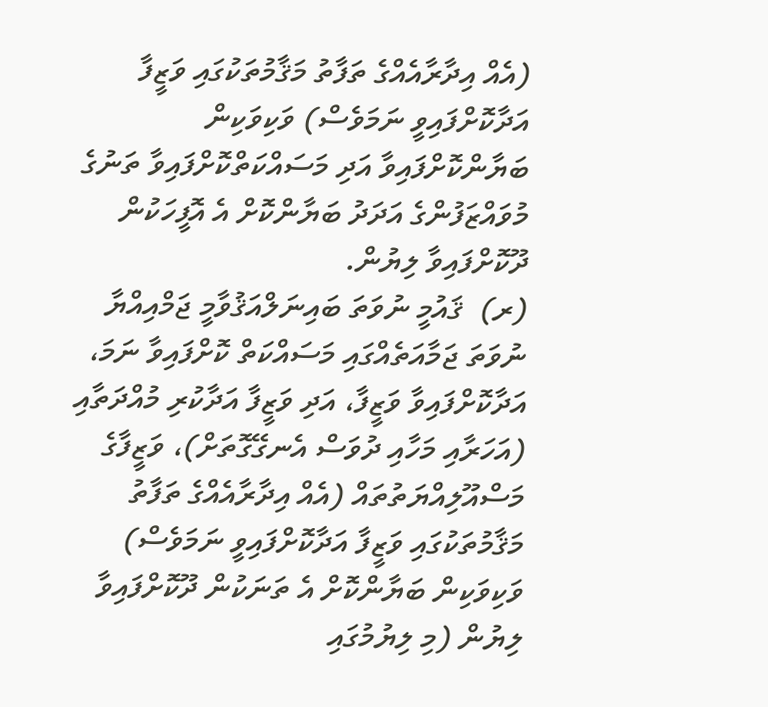(އެއް އިދާރާއެއްގެ ތަފާތު މަޤާމުތަކުގައި ވަޒީފާ އަދާކޮށްފައިވީ ނަމަވެސް) ވަކިވަކިން ބަޔާންކޮށްފައިވާ އަދި މަސައްކަތްކޮށްފައިވާ ތަނުގެ މުވައްޒަފުންގެ އަދަދު ބަޔާންކޮށް އެ އޮފީހަކުން ދޫކޮށްފައިވާ ލިޔުން.
(ރ)  ޤައުމީ ނުވަތަ ބައިނަލްއަޤުވާމީ ޖަމްއިއްޔާ ނުވަތަ ޖަމާއަތެއްގައި މަސައްކަތް ކޮށްފައިވާ ނަމަ، އަދާކޮށްފައިވާ ވަޒީފާ، އަދި ވަޒީފާ އަދާކުރި މުއްދަތާއި (އަހަރާއި މަހާއި ދުވަސް އެނގޭގޮތަށް)، ވަޒީފާގެ މަސްއޫލިއްޔަތުތައް (އެއް އިދާރާއެއްގެ ތަފާތު މަޤާމުތަކުގައި ވަޒީފާ އަދާކޮށްފައިވީ ނަމަވެސް) ވަކިވަކިން ބަޔާންކޮށް އެ ތަނަކުން ދޫކޮށްފައިވާ ލިޔުން (މި ލިޔުމުގައި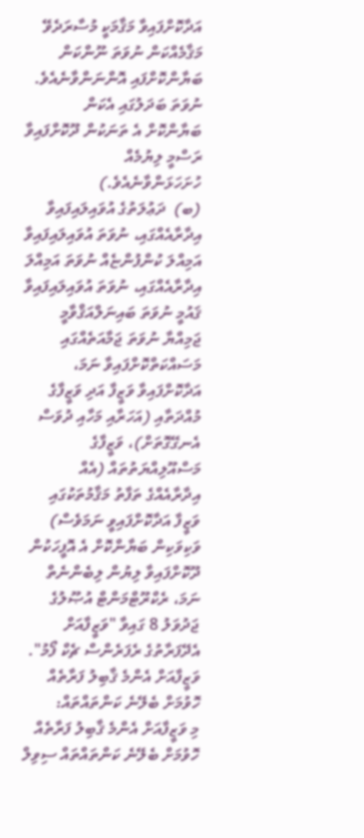އަދާކޮށްފައިވާ މަޤާމަކީ މުސާރަދެވޭ މަޤާމެއްކަން ނުވަތަ ނޫންކަން ބަޔާންކޮށްފައި އޮންނަންވާނެއެވެ. ނުވަތަ ބަދަލުގައި އެކަން ބަޔާންކޮށް އެ ތަނަކުން ދޫކޮށްފައިވާ ރަސްމީ ލިޔުމެއް ހުށަހަޅަންވާނެއެވެ.)
(ބ)  ދަޢުލަތުގެ އުވައިލައިފައިވާ އިދާރާއެއްގައި، ނުވަތަ އުވައިލައިފައިވާ އަމިއްލަ ކުންފުންޏެއް ނުވަތަ އަމިއްލަ އިދާރާއެއްގައި، ނުވަތަ އުވައިލައިފައިވާ ޤައުމީ ނުވަތަ ބައިނަލްއަޤްވާމީ ޖަމިއްޔާ ނުވަތަ ޖަމާއަތެއްގައި މަސައްކަތްކޮށްފައިވާ ނަމަ، އަދާކޮށްފައިވާ ވަޒީފާ އަދި ވަޒީފާގެ މުއްދަތާއި (އަހަރާއި މަހާއި ދުވަސް އެނގޭގޮތަށް)، ވަޒީފާގެ މަސްއޫލިއްޔަތުތައް (އެއް އިދާރާއެއްގެ ތަފާތު މަޤާމުތަކުގައި ވަޒީފާ އަދާކޮށްފައިވީ ނަމަވެސް) ވަކިވަކިން ބަޔާންކޮށް އެ އޮފީހަކުން ދޫކޮށްފައިވާ ލިޔުން ލިބެންނެތް ނަމަ، ރެކްރޫޓްމަންޓް އުޞޫލުގެ ޖަދުވަލު 8 ގައިވާ "ވަޒީފާއަށް އެދޭފަރާތުގެ ރެފަރެންސް ޗެކް ފޯމު".
ވަޒީފާއަށް އެންމެ ޤާބިލު ފަރާތެއް ހޮވުމަށް ބެލޭނެ ކަންތައްތައް:
މި ވަޒީފާއަށް އެންމެ ޤާބިލު ފަރާތެއް ހޮވުމަށް ބެލޭނެ ކަންތައްތައް ސިވިލް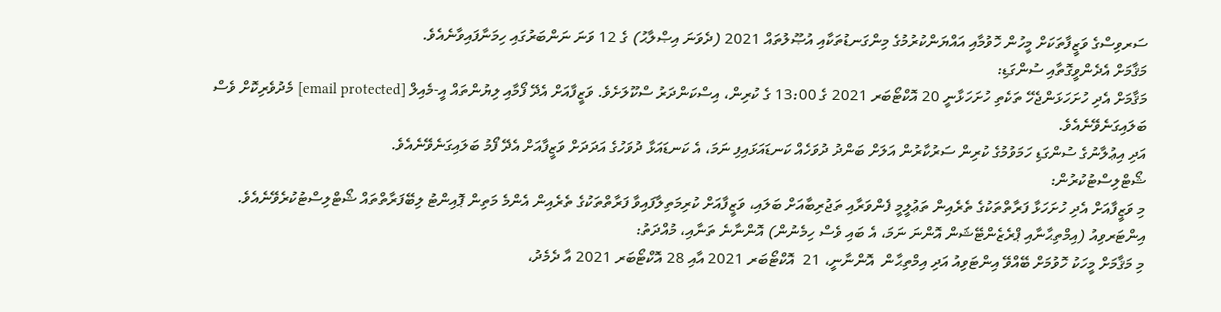ސަރވިސްގެ ވަޒީފާތަކަށް މީހުން ހޮވުމާއި އައްޔަންކުރުމުގެ މިންގަނޑުތަކާއި އުޞޫލުތައް 2021 (ދެވަނަ އިޞްލާޙު) ގެ 12 ވަނަ ނަންބަރުގައި ހިމަނާފައިވާނެއެވެ.
މަޤާމަށް އެދެންވީގޮތާއި ސުންގަޑި:
މަޤާމަށް އެދި ހުށަހަޅަންޖެހޭ ތަކެތި ހުށަހަޅާނީ 20 އޮކްޓޯބަރ 2021 ގެ 13:00 ގެ ކުރިން، އިސްކަންދަރު ސްކޫލަށެވެ. ވަޒީފާއަށް އެދޭ ފޯމާއި ލިޔުންތައް އީ-މެއިލް [email protected] މެދުވެރިކޮށް ވެސް ބަލައިގަނެވޭނެއެވެ.
އަދި އިޢުލާނުގެ ސުންގަޑި ހަމަވުމުގެ ކުރިން ސަރުކާރުން އަލަށް ބަންދު ދުވަހެއް ކަނޑައަޅައިފި ނަމަ، އެ ކަނޑައަޅާ ދުވަހުގެ އަދަދަށް ވަޒީފާއަށް އެދޭ ފޯމު ބަލައިގަނެވޭނެއެވެ.
ޝޯޓްލިސްޓުކުރުން:
މި ވަޒީފާއަށް އެދި ހުށަހަޅާ ފަރާތްތަކުގެ ތެރެއިން ތަޢުލީމީ ފެންވަރާއި ތަޖުރިބާއަށް ބަލައި، ވަޒީފާއަށް ކުރިމަތިލާފައިވާ ފަރާތްތަކުގެ ތެރެއިން އެންމެ މަތިން ޕޮއިންޓު ލިބޭފަރާތްތައް ޝޯޓްލިސްޓުކުރެވޭނެއެވެ.
އިންޓަރވިއު (އިމްތިޙާނާއި ޕްރެޒެންޓޭޝަން އޮންނަ ނަމަ، އެ ބައި ވެސް ހިމެނުން) އޮންނާނެ ތަނާއި، މުއްދަތު:
މި މަޤާމަށް މީހަކު ހޮވުމަށް ބޭއްވޭ އިންޓަވިއު އަދި އިމްތިޙާން  އޮންނާނީ، 21  އޮކްޓޯބަރ 2021 އާއި 28 އޮކްޓޯބަރ 2021 އާ ދެމެދު،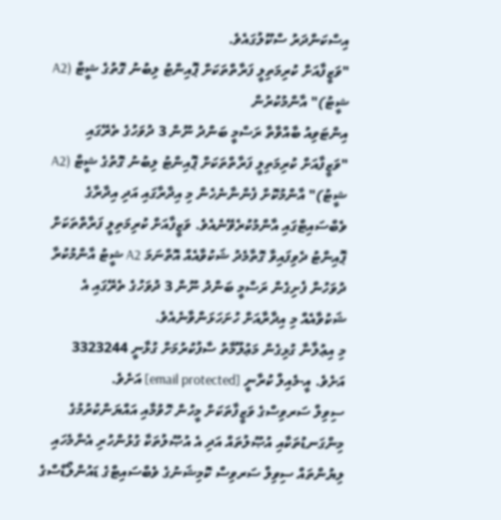އިސްކަންދަރު ސްކޫލުގައެވެ.
"ވަޒީފާއަށް ކުރިމަތިލީ ފަރާތްތަކަށް ޕޮއިންޓު ލިބުނު ގޮތުގެ ޝީޓް (A2 ޝީޓު)" އާންމުކުރުން
އިންޓަވިއު ބާއްވާތާ ރަސްމީ ބަންދު ނޫން 3 ދުވަހުގެ ތެރޭގައި "ވަޒީފާއަށް ކުރިމަތިލީ ފަރާތްތަކަށް ޕޮއިންޓު ލިބުނު ގޮތުގެ ޝީޓް (A2 ޝީޓު)" އާންމުކޮށް ފެންނާނެހެން މި އިދާރާގައި އަދި އިދާރާގެ ވެބްސައިޓްގައި އާންމުކުރެވޭނެއެވެ. ވަޒީފާއަށް ކުރިމަތިލީ ފަރާތްތަކަށް ޕޮއިންޓު ދެވިފައިވާ ގޮތާމެދު ޝަކުވާއެއް އޮތްނަމަ A2 ޝީޓު އާންމުކުރާ ދުވަހުން ފެށިގެން ރަސްމީ ބަންދު ނޫން 3 ދުވަހުގެ ތެރޭގައި އެ ޝަކުވާއެއް މި އިދާރާއަށް ހުށަހަޅަންވާނެއެވެ.
މި އިޢުލާނާ ގުޅިގެން މަޢުލޫމާތު ސާފުކުރުމަށް ގުޅާނީ 3323244 އަށެވެ. އީ-މެއިލް ކުރާނީ [email protected] އަށެވެ.
ސިވިލް ސަރވިސްގެ ވަޒީފާތަކަށް މީހުން ހޮވުމާއި އައްޔަންކުރުމުގެ މިންގަނޑުތަކާއި އުޞޫލުތައް އަދި އެ އުޞޫލުތަކާ ގުޅުންހުރި އެންމެހައި ލިޔުންތައް ސިވިލް ސަރވިސް ކޮމިޝަނުގެ ވެބްސައިޓްގެ ޑައުންލޯޑްސްގެ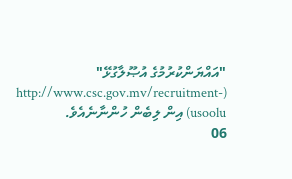"އައްޔަންކުރުމުގެ އުޞޫލާގުޅޭ" (http://www.csc.gov.mv/recruitment-usoolu) އިން ލިބެން ހުންނާނެއެވެ.
06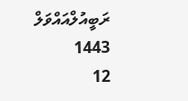ރަބީއުލްއައްވަލް 1443
12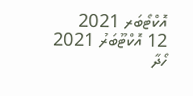އޮކްޓޯބަރ 2021
12 އޮކްޓޫބަރު 2021
ހޯދާ